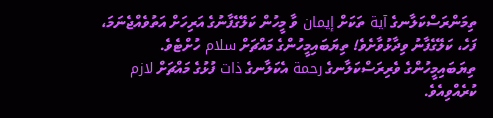ތިމަންރަސްކަލާނގެ آية ތަކަށް إيمان ވާ މީހުން ކަލޭގެފާނުގެ އަރިހަށް އަތުވެއްޖެނަމަ، ފަހެ، ކަލޭގެފާނު ވިދާޅުވާށެވެ! ތިޔަބައިމީހުންގެ މައްޗަށް سلام ހުށްޓެވެ. ތިޔަބައިމީހުންގެ ވެރިރަސްކަލާނގެ رحمة އެކަލާނގެ ذات ފުޅުގެ މައްޗަށް لازم ކުރެއްވިއެވެ.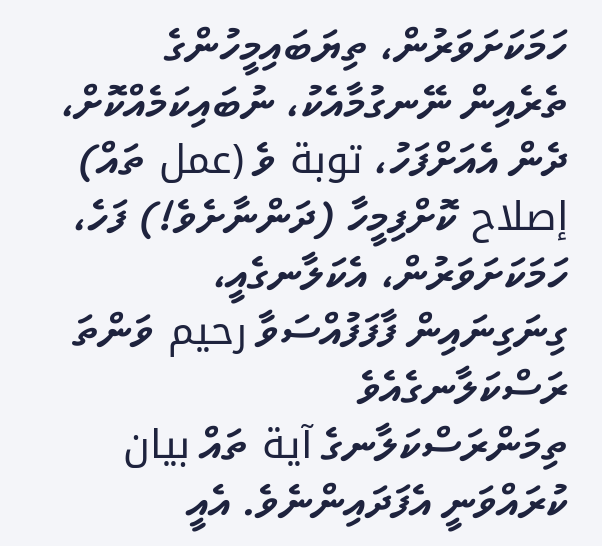ހަމަކަށަވަރުން، ތިޔަބައިމީހުންގެ ތެރެއިން ނޭނގުމާއެކު، ނުބައިކަމެއްކޮށް، ދެން އެއަށްފަހު، توبة ވެ (عمل ތައް) إصلاح ކޮށްފިމީހާ (ދަންނާށެވެ!) ފަހެ، ހަމަކަށަވަރުން، އެކަލާނގެއީ، ގިނަގިނައިން ފާފަފުއްސަވާ رحيم ވަންތަ ރަސްކަލާނގެއެވެ
ތިމަންރަސްކަލާނގެ آية ތައް بيان ކުރައްވަނީ އެފަދައިންނެވެ. އެއީ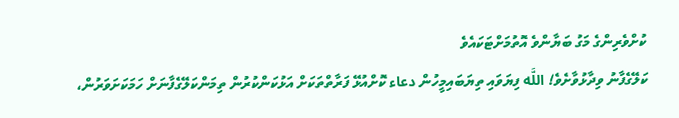ކުށްވެރިންގެ މަގު ބަޔާންވެ އޮތުމަށްޓަކައެވެ
ކަލޭގެފާނު ވިދާޅުވާށެވެ! اللَّه ފިޔަވައި ތިޔަބައިމީހުން دعاء ކޮށްއުޅޭ ފަރާތްތަކަށް އަޅުކަންކުރުން ތިމަންކަލޭގެފާނަށް ހަމަކަށަވަރުން،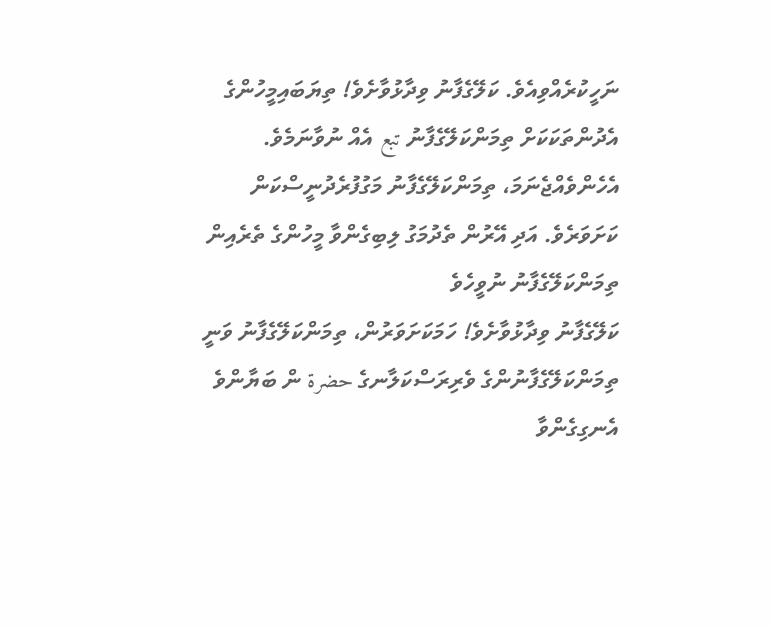ނަހީކުރެއްވިއެވެ. ކަލޭގެފާނު ވިދާޅުވާށެވެ! ތިޔަބައިމީހުންގެ އެދުންތަކަކަށް ތިމަންކަލޭގެފާނު تبع އެއް ނުވާނަމެވެ. އެހެންވެއްޖެނަމަ، ތިމަންކަލޭގެފާނު މަގުފުރެދުނީސްކަން ކަށަވަރެވެ. އަދި އޭރުން ތެދުމަގު ލިބިގެންވާ މީހުންގެ ތެރެއިން ތިމަންކަލޭގެފާނު ނުވީހެވެ
ކަލޭގެފާނު ވިދާޅުވާށެވެ! ހަމަކަށަވަރުން، ތިމަންކަލޭގެފާނު ވަނީ ތިމަންކަލޭގެފާނުންގެ ވެރިރަސްކަލާނގެ حضرة ން ބަޔާންވެ އެނގިގެންވާ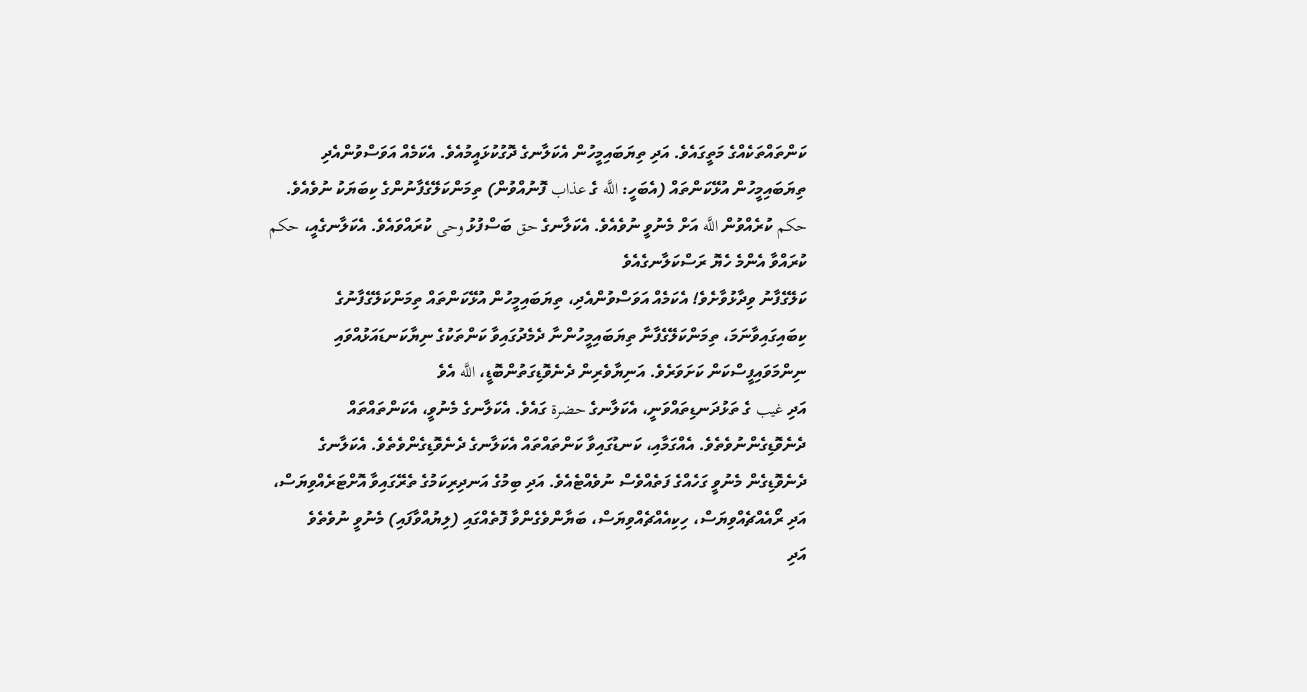ކަންތައްތަކެއްގެ މަތީގައެވެ. އަދި ތިޔަބައިމީހުން އެކަލާނގެ ދޮގުކުޅައީމުއެވެ. އެކަމެއް އަވަސްވުންއެދި ތިޔަބައިމީހުން އުޅޭކަންތައް (އެބަހީ: اللَّه ގެ عذاب ފޮނުއްވުން) ތިމަންކަލޭގެފާނުންގެ ކިބަޔަކު ނުވެއެވެ. حكم ކުރެއްވުން اللَّه އަށް މެނުވީ ނުވެއެވެ. އެކަލާނގެ حق ބަސްފުޅު وحى ކުރައްވައެވެ. އެކަލާނގެއީ، حكم ކުރައްވާ އެންމެ ހެޔޮ ރަސްކަލާނގެއެވެ
ކަލޭގެފާނު ވިދާޅުވާށެވެ! އެކަމެއް އަވަސްވުންއެދި، ތިޔަބައިމީހުން އުޅޭކަންތައް ތިމަންކަލޭގެފާނުގެ ކިބައިގައިވާނަމަ، ތިމަންކަލޭގެފާނާ ތިޔަބައިމީހުންނާ ދެމެދުގައިވާ ކަންތަކުގެ ނިޔާކަނޑައަޅުއްވައި ނިންމަވައިފީސްކަން ކަށަވަރެވެ. އަނިޔާވެރިން ދެނެވޮޑިގަތުންބޮޑީ، اللَّه އެވެ
އަދި غيب ގެ ތަޅުދަނޑިތައްވަނީ، އެކަލާނގެ حضرة ގައެވެ. އެކަލާނގެ މެނުވީ، އެކަންތައްތައް ދެނެވޮޑިގެންނުވެތެވެ. އެއްގަމާއި، ކަނޑުގައިވާ ކަންތައްތައް އެކަލާނގެ ދެނެވޮޑިގެންވެތެވެ. އެކަލާނގެ ދެނެވޮޑިގެން މެނުވީ ގަހެއްގެ ފަތެއްވެސް ނުވެއްޓެއެވެ. އަދި ބިމުގެ އަނދިރިކަމުގެ ތެރޭގައިވާ އޮށްޓަރެއްވިޔަސް، އަދި ރޯއެއްޗެއްވިޔަސް، ހިކިއެއްޗެއްވިޔަސް، ބަޔާންވެގެންވާ ފޮތެއްގައި (ލިޔުއްވާފައި) މެނުވީ ނުވެތެވެ
އަދި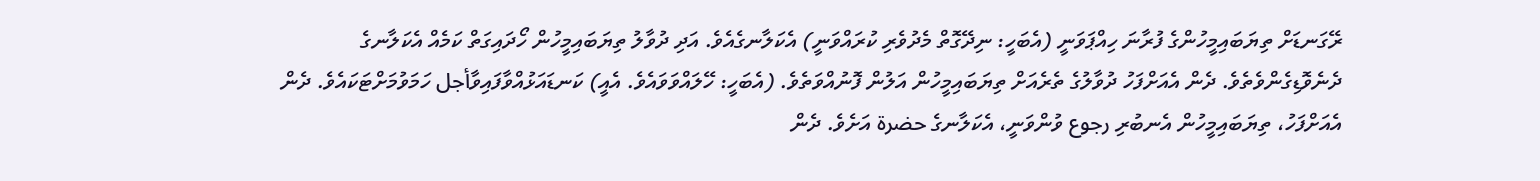ރޭގަނޑަށް ތިޔަބައިމީހުންގެ ފުރާނަ ހިއްޕަވަނީ (އެބަހީ: ނިދޭގޮތް މެދުވެރި ކުރައްވަނީ) އެކަލާނގެއެވެ. އަދި ދުވާލު ތިޔަބައިމީހުން ހޯދައިގަތް ކަމެއް އެކަލާނގެ ދެނެވޮޑިގެންވެތެވެ. ދެން އެއަށްފަހު ދުވާލުގެ ތެރެއަށް ތިޔަބައިމީހުން އަލުން ފޮނުއްވަތެވެ. (އެބަހީ: ހޭލައްވަވައެވެ. އެއީ) ކަނޑައަޅުއްވާފައިވާأجل ހަމަވުމަށްޓަކައެވެ. ދެން އެއަށްފަހު، ތިޔަބައިމީހުން އެނބުރި رجوع ވުންވަނީ، އެކަލާނގެ حضرة އަށެވެ. ދެން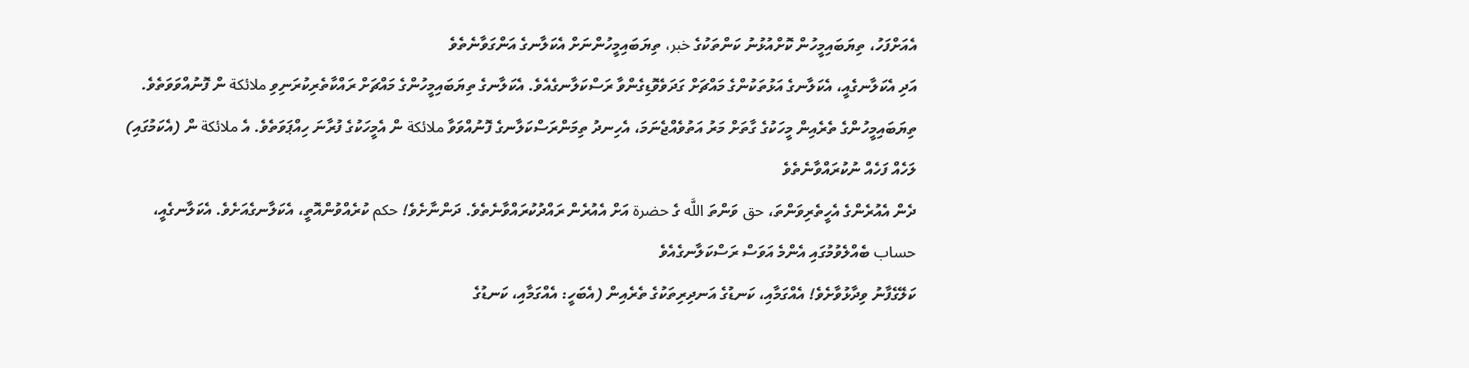އެއަށްފަހު، ތިޔަބައިމީހުން ކޮށްއުޅުނު ކަންތަކުގެ خبر، ތިޔަބައިމީހުންނަށް އެކަލާނގެ އަންގަވާނެތެވެ
އަދި އެކަލާނގެއީ، އެކަލާނގެ އަޅުތަކުންގެ މައްޗަށް ގަދަވެވޮޑިގެންވާ ރަސްކަލާނގެއެވެ. އެކަލާނގެ ތިޔަބައިމީހުންގެ މައްޗަށް ރައްކާތެރިކުރަނިވި ملائكة ން ފޮނުއްވަވަތެވެ. ތިޔަބައިމީހުންގެ ތެރެއިން މީހަކުގެ ގާތަށް މަރު އަތުވެއްޖެނަމަ، އެހިނދު ތިމަންރަސްކަލާނގެ ފޮނުއްވަވާ ملائكة ން އެމީހަކުގެ ފުރާނަ ހިއްޕަވަތެވެ. އެ ملائكة ން (އެކަމުގައި) ލަހެއް ފަހެއް ނުކުރައްވާނެތެވެ
ދެން އެއުރެންގެ އެހީތެރިވަންތަ، حق ވަންތަ اللَّه ގެ حضرة އަށް އެއުރެން ރައްދުކުރައްވާނެތެވެ. ދަންނާށެވެ! حكم ކުރެއްވުންއޮތީ، އެކަލާނގެއަށެވެ. އެކަލާނގެއީ، حساب ބެއްލެވުމުގައި އެންމެ އަވަސް ރަސްކަލާނގެއެވެ
ކަލޭގެފާނު ވިދާޅުވާށެވެ! އެއްގަމާއި، ކަނޑުގެ އަނދިރިތަކުގެ ތެރެއިން (އެބަހީ: އެއްގަމާއި، ކަނޑުގެ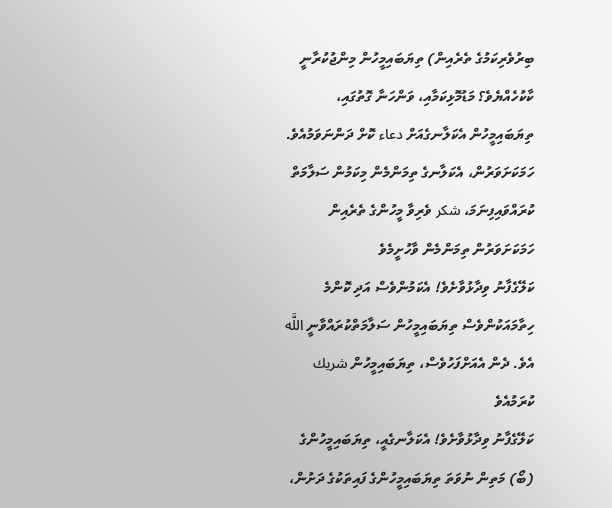ބިރުވެރިކަމުގެ ތެރެއިން) ތިޔަބައިމީހުން މިންޖުކުރާނީ ކާކުހެއްޔެވެ؟ މަޑުމޮޅިކަމާއި، ވަންހަނާ ގޮތުގައި، ތިޔަބައިމީހުން އެކަލާނގެއަށް دعاء ކޮށް ދަންނަވަމުއެވެ. ހަމަކަށަވަރުން، އެކަލާނގެ ތިމަންމެން މިކަމުން ސަލާމަތް ކުރައްވައިފިނަމަ، شكر ވެރިވާ މީހުންގެ ތެރެއިން ހަމަކަށަވަރުން ތިމަންމެން ވާހުށީމެވެ
ކަލޭގެފާނު ވިދާޅުވާށެވެ! އެކަމުންވެސް އަދި ކޮންމެ ހިތާމައަކުންވެސް ތިޔަބައިމީހުން ސަލާމަތްކުރައްވާނީ اللَّه އެވެ. ދެން އެއަށްފަހުވެސް، ތިޔަބައިމީހުން شريك ކުރަމުއެވެ
ކަލޭގެފާނު ވިދާޅުވާށެވެ! އެކަލާނގެއީ، ތިޔަބައިމީހުންގެ (ބޯ) މަތިން ނުވަތަ ތިޔަބައިމީހުންގެ ފައިތަކުގެ ދަށުން،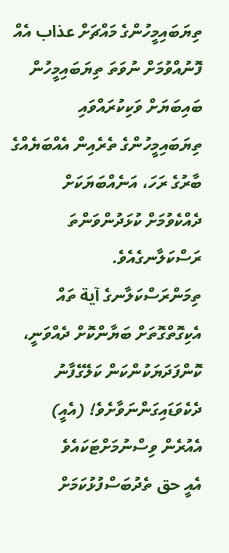ތިޔަބައިމީހުންގެ މައްޗަށް عذاب އެއް ފޮނުއްވުމަށް ނުވަތަ ތިޔަބައިމީހުން ބައިބަޔަށް ވަކިކުރައްވައި ތިޔަބައިމީހުންގެ ތެރެއިން އެއްބަޔެއްގެ ބާރުގެ ރަހަ، އަނެއްބަޔަކަށް ދެއްކެވުމަށް ކުޅަދުންވަންތަ ރަސްކަލާނގެއެވެ. ތިމަންރަސްކަލާނގެ آية ތައް އެކިގޮތްގޮތަށް ބަޔާންކޮށް ދެއްވަނީ، ކޮންފަދަޔަކުންކަން ކަލޭގެފާނު ދެކެވަޑައިގަންނަވާށެވެ! (އެއީ) އެއުރެން ވިސްނުމަށްޓަކައެވެ
އެއީ حق ތެދުބަސްފުޅުކަމަށް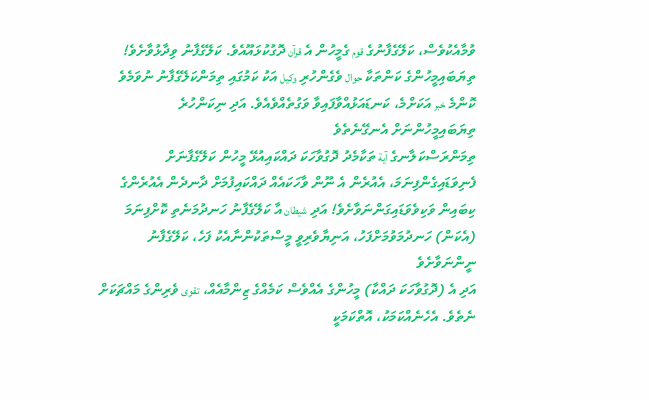ވުމާއެކުވެސް، ކަލޭގެފާނުގެ قوم ގެމީހުން އެ قرآن ދޮގުކުޅައޫއެވެ. ކަލޭގެފާނު ވިދާޅުވާށެވެ! ތިޔަބައިމީހުންގެ ކަންތަކާ حوال ވެގެންހުރި وكيل އަކު ކަމުގައި ތިމަންކަލޭގެފާނު ނުވަމެވެ
ކޮންމެ خبر އަކަށްމެ، ކަނޑައަޅުއްވާފައިވާ ވަގުތެއްވެއެވެ. އަދި ނިކަންހުރެ ތިޔަބައިމީހުންނަށް އެނގޭނެތެވެ
ތިމަންރަސްކަލާނގެ آية ތަކާމެދު ދޮގުވާހަކަ ދައްކައިއުޅޭ މީހުން ކަލޭގެފާނަށް ފެނިވަޑައިގެންފިނަމަ، އެއުރެން އެ ނޫން ވާހަކައެއް ދައްކައިފުމަށް ދާނދެން އެއުރެންގެ ކިބައިން ވަކިވެވަޑައިގަންނަވާށެވެ! އަދި شيطان އާ ކަލޭގެފާނު ހަނދުމަނެތި ކޮށްފިނަމަ (އެކަން) ހަނދުމަވުމަށްފަހު، އަނިޔާވެރިވީ މީސްތަކުންނާއެކު ފަހެ، ކަލޭގެފާނު ނީންނަވާށެވެ
އަދި އެ (ދޮގުވާހަކަ ދައްކާ) މީހުންގެ އެއްވެސް ކަމެއްގެ ޒިންމާއެއް، تقوى ވެރިންގެ މައްޗަކަށް ނެތެވެ. އެހެނެއްކަމަކު، އޮތްކަމަކީ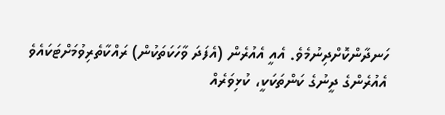ހަނދާންކޮށްދިނުމެވެ. އެއީ އެއުރެން (އެފަދަ ވާހަކަތަކުން) ރައްކާތެރިވުމަށްޓަކައެވެ
އެއުރެންގެ ދީނުގެ ކަންތަކަކީ، ކުޅިވަރެއް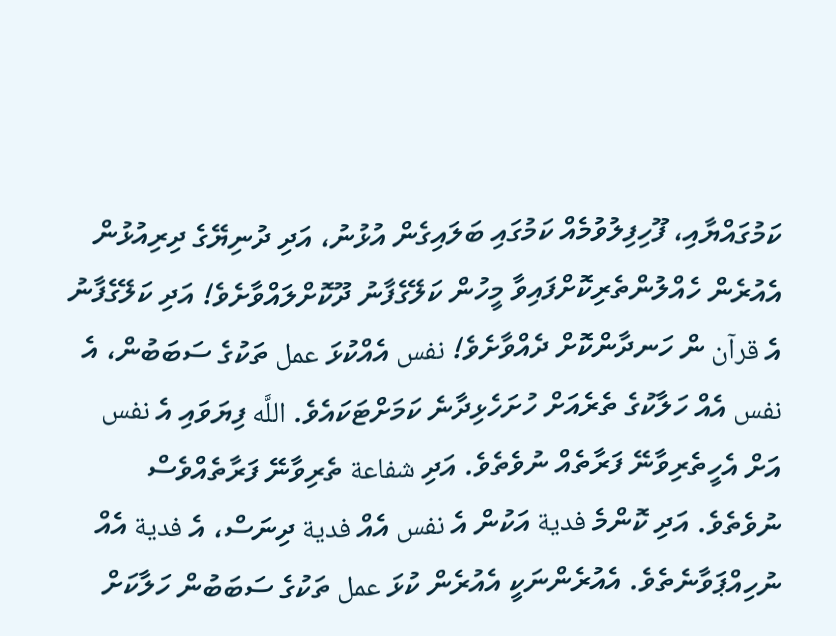ކަމުގައްޔާއި، ފޫހިފިލުވުމެއް ކަމުގައި ބަލައިގެން އުޅުނު، އަދި ދުނިޔޭގެ ދިރިއުޅުން އެއުރެން ހެއްލުންތެރިކޮށްފައިވާ މީހުން ކަލޭގެފާނު ދޫކޮށްލައްވާށެވެ! އަދި ކަލޭގެފާނު އެ قرآن ން ހަނދާންކޮށް ދެއްވާށެވެ! نفس އެއްކުޅަ عمل ތަކުގެ ސަބަބުން، އެ نفس އެއް ހަލާކުގެ ތެރެއަށް ހުށަހެޅިދާނެ ކަމަށްޓަކައެވެ. اللَّه ފިޔަވައި އެ نفس އަށް އެހީތެރިވާނޭ ފަރާތެއް ނުވެތެވެ. އަދި شفاعة ތެރިވާނޭ ފަރާތެއްވެސް ނުވެތެވެ. އަދި ކޮންމެ فدية އަކުން އެ نفس އެއް فدية ދިނަސް، އެ فدية އެއް ނުހިއްޕަވާނެތެވެ. އެއުރެންނަކީ އެއުރެން ކުޅަ عمل ތަކުގެ ސަބަބުން ހަލާކަށް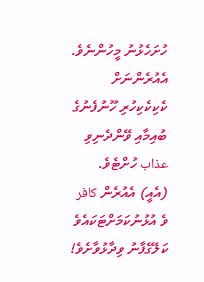ހުށަހެޅުނު މީހުންނެވެ. އެއުރެންނަށް ކެކިކެކިހުރި ހޫނުފެނުގެ ބުއިމާއި ވޭންދެނިވި عذاب ހުށްޓެވެ. (އެއީ) އެއުރެން كافر ވެ އުޅުނުކަމަށްޓަކައެވެ
ކަލޭގެފާނު ވިދާޅުވާށެވެ!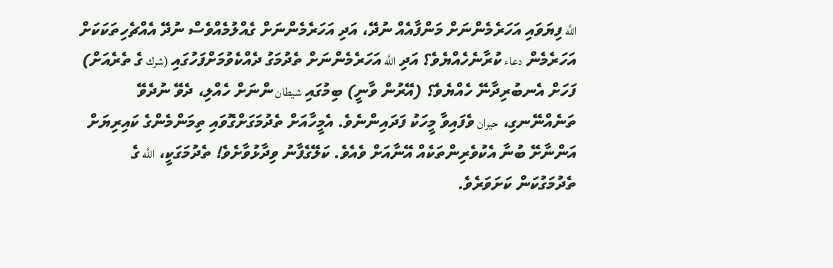اللَّه ފިޔަވައި އަހަރެމެންނަށް މަންފާއެއް ނުދޭ، އަދި އަހަރެމެންނަށް ގެއްލުމެއްވެސް ނުދޭ އެއްޗެހިތަކަކަށް އަހަރެމެން دعاء ކުރާނެހެއްޔެވެ؟ އަދި اللَّه އަހަރެމެންނަށް ތެދުމަގު ދެއްކެވުމަށްފަހުގައި (شرك ގެ ތެރެއަށް) ފަހަށް އެނބުރިދާނޭ ހެއްޔެވެ؟ (އޭރުން ވާނީ) ބިމުގައި شيطان ންނަށް ހެއްލި، ދެވޭ ނުދެވޭ ތަނެއްނޭނގި، حيران ވެފައިވާ މީހަކު ފަދައިންނެވެ. އެމީހާއަށް ތެދުމަގަށްގޮވައި ތިމަންމެންގެ ކައިރިޔަށް އަންނާށޭ ބުނާ އެކުވެރިންތަކެއް އޭނާއަށް ވެއެވެ. ކަލޭގެފާނު ވިދާޅުވާށެވެ! ތެދުމަގަކީ، اللَّه ގެ ތެދުމަގުކަން ކަށަވަރެވެ.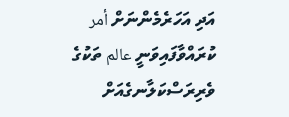އަދި އަހަރެމެންނަށް أمر ކުރައްވާފައިވަނީ عالم ތަކުގެ ވެރިރަސްކަލާނގެއަށް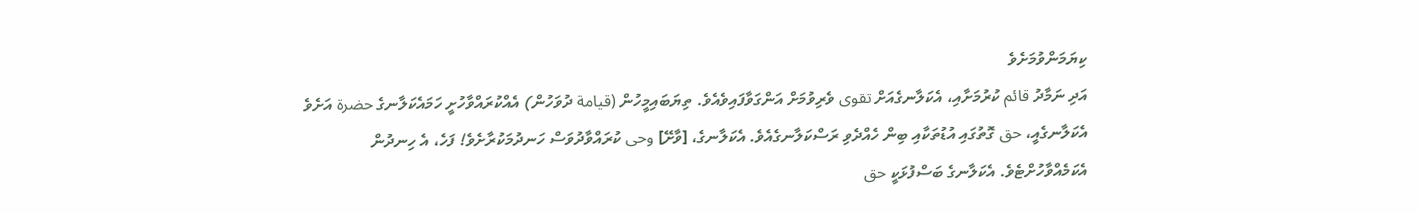ކިޔަމަންވުމަށެވެ
އަދި ނަމާދު قائم ކުރުމަށާއި، އެކަލާނގެއަށް تقوى ވެރިވުމަށް އަންގަވާފައިވެއެވެ. ތިޔަބައިމީހުން (قيامة ދުވަހުން) އެއްކުރައްވާހުށީ ހަމައެކަލާނގެ حضرة އަށެވެ
އެކަލާނގެއީ، حق ގޮތުގައި އުޑުތަކާއި ބިން ހެއްދެވި ރަސްކަލާނގެއެވެ. އެކަލާނގެ، [ވާށޭ] وحى ކުރައްވާދުވަސް ހަނދުމަކުރާށެވެ! ފަހެ، އެ ހިނދުން އެކަމެއްވާހުށްޓެވެ. އެކަލާނގެ ބަސްފުޅަކީ حق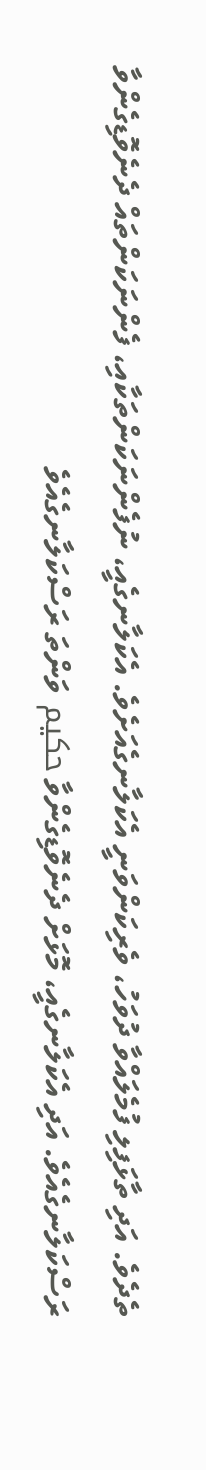ތެދެވެ. އަދި ތާޅަފިލި ފުމެލައްވާ ދުވަހު، ވެރިކަންވަނީ އެކަލާނގެއަށެވެ. އެކަލާނގެއީ، ނުފެންނަކަންތަކާއި، ފެންނަކަންތައް ދެނެވޮޑިގެންވާ ރަސްކަލާނގެއެވެ. އަދި އެކަލާނގެއީ، މޮޅަށް ދެނެވޮޑިގެންވާ حكيم ވަންތަ ރަސްކަލާނގެއެވެ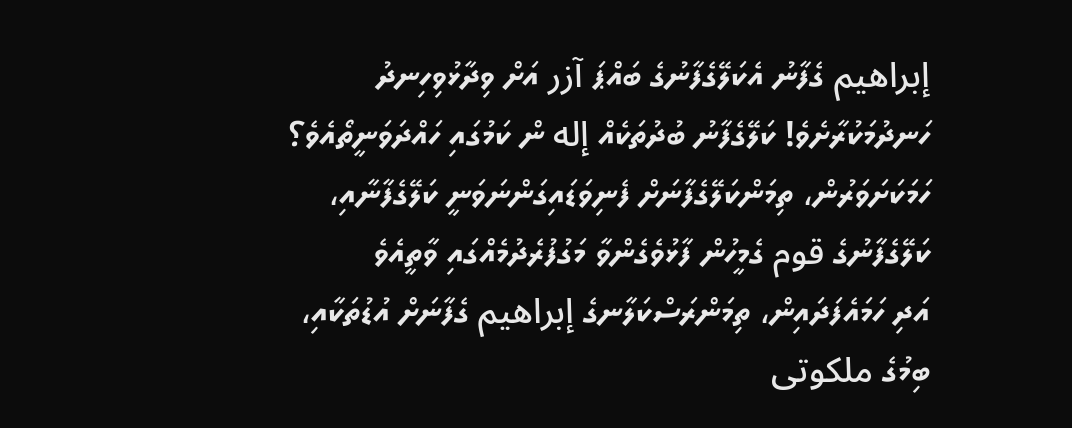إبراهيم ގެފާނު އެކަލޭގެފާނުގެ ބައްޕަ آزر އަށް ވިދާޅުވިހިނދު ހަނދުމަކުރާށެވެ! ކަލޭގެފާނު ބުދުތަކެއް إله ން ކަމުގައި ހައްދަވަނީތޯއެވެ؟ ހަމަކަށަވަރުން، ތިމަންކަލޭގެފާނަށް ފެނިވަޑައިގަންނަވަނީ ކަލޭގެފާނާއި، ކަލޭގެފާނުގެ قوم ގެމީހުން ފާޅުވެގެންވާ މަގުފުރެދުމެއްގައި ވާތީއެވެ
އަދި ހަމައެފަދައިން، ތިމަންރަސްކަލާނގެ إبراهيم ގެފާނަށް އުޑުތަކާއި، ބިމުގެ ملكوتى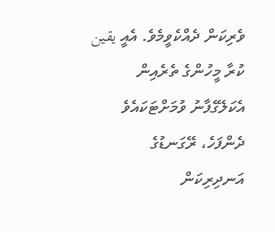ވެރިކަން ދެއްކެވީމެވެ. އެއީ يقين ކުރާ މީހުންގެ ތެރެއިން އެކަލޭގެފާނު ވުމަށްޓަކައެވެ
ދެންފަހެ، ރޭގަނޑުގެ އަނދިރިކަން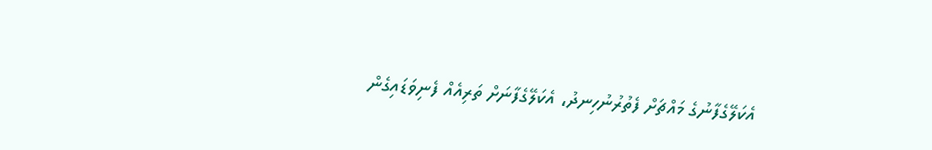އެކަލޭގެފާނުގެ މައްޗަށް ފެތުރުނުހިނދު، އެކަލޭގެފާނަށް ތަރިއެއް ފެނިވަޑައިގެން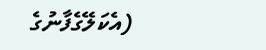(އެކަލޭގެފާނުގެ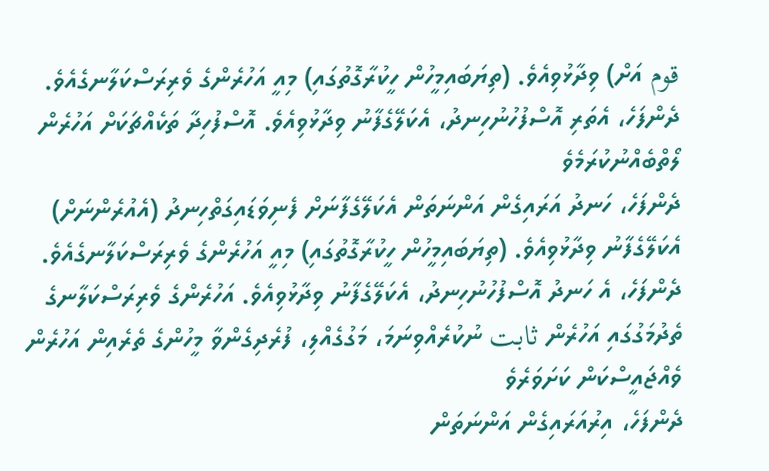قوم އަށް) ވިދާޅުވިއެވެ. (ތިޔަބައިމީހުން ހީކުރާގޮތުގައި) މިއީ އަހުރެންގެ ވެރިރަސްކަލާނގެއެވެ. ދެންފަހެ، އެތަރި އޮސްފުހުނުހިނދު، އެކަލޭގެފާނު ވިދާޅުވިއެވެ. އޮސްފުހިދާ ތަކެއްޗަކަށް އަހުރެން ލޯތްބެއްނުކުރަމެވެ
ދެންފަހެ، ހަނދު އަރައިގެން އަންނަތަން އެކަލޭގެފާނަށް ފެނިވަޑައިގަތްހިނދު (އެއުރެންނަށް) އެކަލޭގެފާނު ވިދާޅުވިއެވެ. (ތިޔަބައިމީހުން ހީކުރާގޮތުގައި) މިއީ އަހުރެންގެ ވެރިރަސްކަލާނގެއެވެ. ދެންފަހެ، އެ ހަނދު އޮސްފުހުނުހިނދު، އެކަލޭގެފާނު ވިދާޅުވިއެވެ. އަހުރެންގެ ވެރިރަސްކަލާނގެ ތެދުމަގުގައި އަހުރެން ثابت ނުކުރެއްވިނަމަ، މަގުގެއްލި، ފުރެދިގެންވާ މީހުންގެ ތެރެއިން އަހުރެން ވެއްޖައީސްކަން ކަށަވަރެވެ
ދެންފަހެ، އިރުއަރައިގެން އަންނަތަން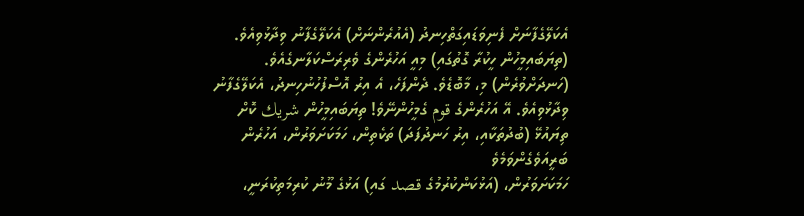އެކަލޭގެފާނަށް ފެނިވަޑައިގަތްހިނދު (އެއުރެންނަށް) އެކަލޭގެފާނު ވިދާޅުވިއެވެ. (ތިޔަބައިމީހުން ހީކުރާ ގޮތުގައި) މިއީ އަހުރެންގެ ވެރިރަސްކަލާނގެއެވެ. (ހަނދަށްވުރެން) މި، މާބޮޑެވެ. ދެންފަހެ، އެ އިރު އޮސްފުހުނުހިނދު، އެކަލޭގެފާނު ވިދާޅުވިއެވެ. އޭ އަހުރެންގެ قوم ގެމީހުންނޭވެ! ތިޔަބައިމީހުން شريك ކޮށް ތިޔައުޅޭ (ބުދުތަކާއި، އިރު ހަނދުފަދަ) ތަކެތިން، ހަމަކަށަވަރުން، އަހުރެން ބަރީއަވެގެންވަމެވެ
ހަމަކަށަވަރުން، (އަޅުކަންކުރުމުގެ قصد ގައި) އަޅުގެ މޫނު ކުރިމަތިކުރަނީ،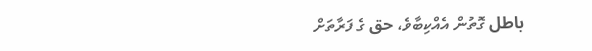باطل ގޮތުން އެއްކިބާވެ، حق ގެ ފަރާތަށް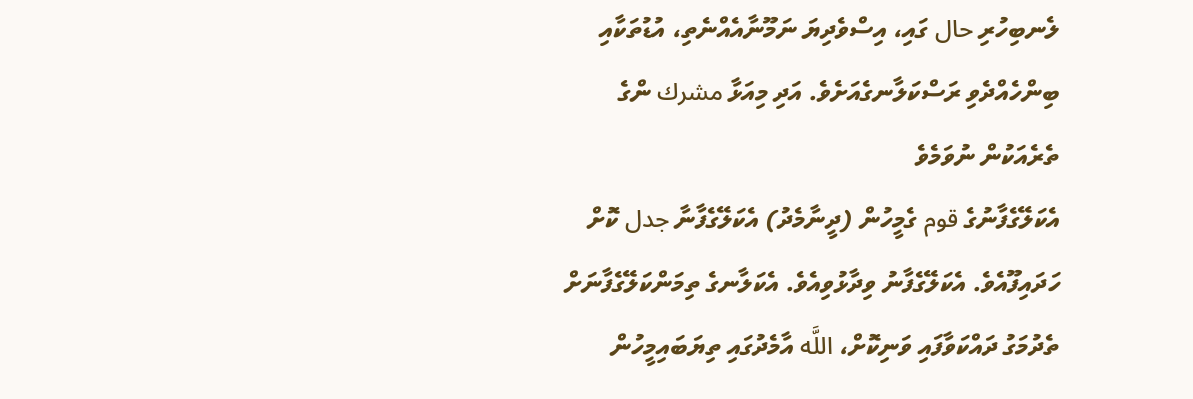ލެނބިހުރި حال ގައި، އިސްވެދިޔަ ނަމޫނާއެއްނެތި، އުޑުތަކާއި ބިންހެއްދެވި ރަސްކަލާނގެއަށެވެ. އަދި މިއަޅާ مشرك ންގެ ތެރެއަކުން ނުވަމެވެ
އެކަލޭގެފާނުގެ قوم ގެމީހުން (ދީނާމެދު) އެކަލޭގެފާނާ جدل ކޮށް ހަދައިފޫއެވެ. އެކަލޭގެފާނު ވިދާޅުވިއެވެ. އެކަލާނގެ ތިމަންކަލޭގެފާނަށް ތެދުމަގު ދައްކަވާފައި ވަނިކޮށް، اللَّه އާމެދުގައި ތިޔަބައިމީހުން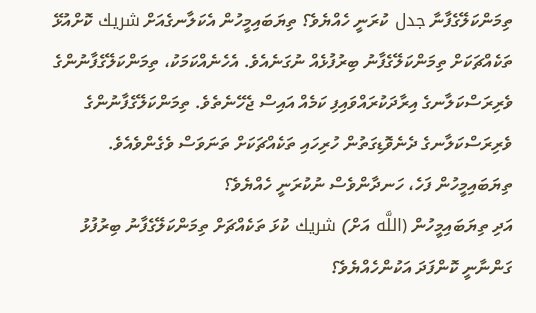ތިމަންކަލޭގެފާނާ جدل ކުރަނީ ހެއްޔެވެ؟ ތިޔަބައިމީހުން އެކަލާނގެއަށް شريك ކޮށްއުޅޭ ތަކެއްޗަކަށް ތިމަންކަލޭގެފާނު ބިރުފުޅެއް ނުގަނެއެވެ. އެހެނެއްކަމަކު، ތިމަންކަލޭގެފާނުންގެ ވެރިރަސްކަލާނގެ އިރާދަކުރައްވައިފި ކަމެއް އައިސް ޖެހޭނެތެވެ. ތިމަންކަލޭގެފާނުންގެ ވެރިރަސްކަލާނގެ ދެނެވޮޑިގަތުން ހުރިހައި ތަކެއްޗަކަށް ތަނަވަސް ވެގެންވެއެވެ. ތިޔަބައިމީހުން ފަހެ، ހަނދާންވެސް ނުކުރަނީ ހެއްޔެވެ؟
އަދި ތިޔަބައިމީހުން (اللَّه އަށް) شريك ކުޅަ ތަކެއްޗަށް ތިމަންކަލޭގެފާނު ބިރުފުޅު ގަންނާނީ ކޮންފަދަ އަކުންހެއްޔެވެ؟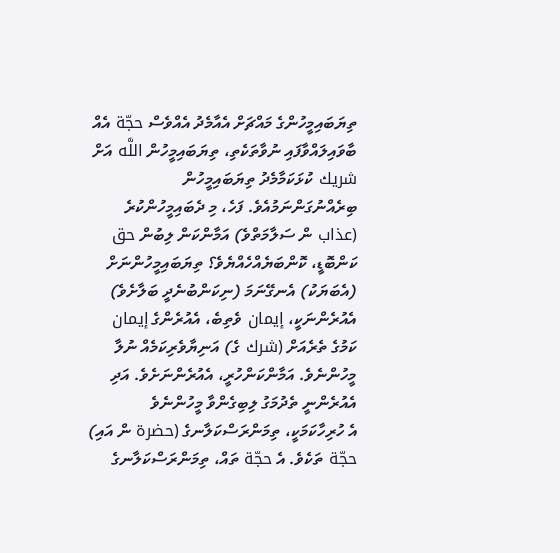ތިޔަބައިމީހުންގެ މައްޗަށް އެއާމެދު އެއްވެސް حجّة އެއް ބާވައިލައްވާފައި ނުވާތަކެތި، ތިޔަބައިމީހުން اللَّه އަށް شريك ކުޅަކަމާމެދު ތިޔަބައިމީހުން ބިރެއްނުގަންނަމުއެވެ. ފަހެ، މި ދެބައިމީހުންކުރެ (عذاب ން ސަލާމަތްވެ) އަމާންކަން ލިބުން حق ކަންބޮޑީ، ކޮންބަޔެއްހެއްޔެވެ؟ ތިޔަބައިމީހުންނަށް (އެބަޔަކު) އެނގޭނަމަ (ނިކަންބުނެދީ ބަލާށެވެ)
އެއުރެންނަކީ، إيمان ވެތިބެ، އެއުރެންގެ إيمان ކަމުގެ ތެރެއަށް (شرك ގެ) އަނިޔާވެރިކަމެއް ނުލާ މީހުންނެވެ. އަމާންކަންހުރީ، އެއުރެންނަށެވެ. އަދި އެއުރެންނީ ތެދުމަގު ލިބިގެންވާ މީހުންނެވެ
އެ ހުރިހާކަމަކީ، ތިމަންރަސްކަލާނގެ (حضرة ން އައި) حجّة ތަކެވެ. އެ حجّة ތައް، ތިމަންރަސްކަލާނގެ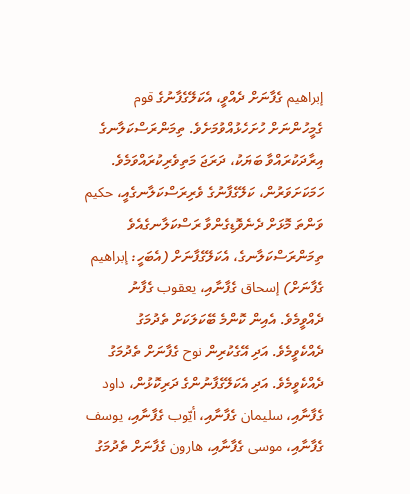إبراهيم ގެފާނަށް ދެއްވީ، އެކަލޭގެފާނުގެ قوم ގެމީހުންނަށް ހުށަހެޅުއްވުމަށެވެ. ތިމަންރަސްކަލާނގެ އިރާދަކުރައްވާ ބަޔަކު، ދަރަޖަ މަތިވެރިކުރައްވަމެވެ. ހަމަކަށަވަރުން، ކަލޭގެފާނުގެ ވެރިރަސްކަލާނގެއީ، حكيم ވަންތަ މޮޅަށް ދެނެވޮޑިގެންވާ ރަސްކަލާނގެއެވެ
ތިމަންރަސްކަލާނގެ، އެކަލޭގެފާނަށް (އެބަހީ: إبراهيم ގެފާނަށް) إسحاق ގެފާނާއި، يعقوب ގެފާނު ދެއްވީމެވެ. އެއިން ކޮންމެ ބޭކަލަކަށް ތެދުމަގު ދެއްކެވީމެވެ. އަދި އޭގެކުރިން نوح ގެފާނަށް ތެދުމަގު ދެއްކެވީމެވެ. އަދި އެކަލޭގެފާނުންގެ ދަރިކޮޅުން، داود ގެފާނާއި، سليمان ގެފާނާއި، أيّوب ގެފާނާއި، يوسف ގެފާނާއި، موسى ގެފާނާއި، هارون ގެފާނަށް ތެދުމަގު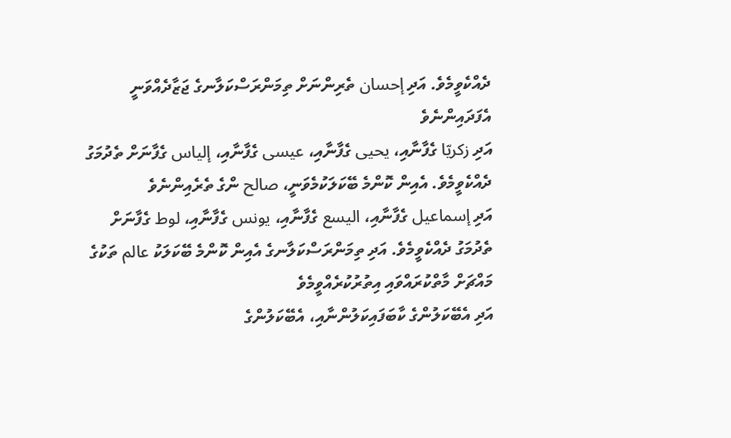ދެއްކެވީމެވެ. އަދި إحسان ތެރިންނަށް ތިމަންރަސްކަލާނގެ ޖަޒާދެއްވަނީ އެފަދައިންނެވެ
އަދި زكريّا ގެފާނާއި، يحيى ގެފާނާއި، عيسى ގެފާނާއި، إلياس ގެފާނަށް ތެދުމަގު ދެއްކެވީމެވެ. އެއިން ކޮންމެ ބޭކަލަކުމެވަނީ، صالح ންގެ ތެރެއިންނެވެ
އަދި إسماعيل ގެފާނާއި، اليسع ގެފާނާއި، يونس ގެފާނާއި، لوط ގެފާނަށް ތެދުމަގު ދެއްކެވީމެވެ. އަދި ތިމަންރަސްކަލާނގެ އެއިން ކޮންމެ ބޭކަލަކު عالم ތަކުގެ މައްޗަށް މާތްކުރައްވައި އިތުރުކުރެއްވީމެވެ
އަދި އެބޭކަލުންގެ ކާބަފައިކަލުންނާއި، އެބޭކަލުންގެ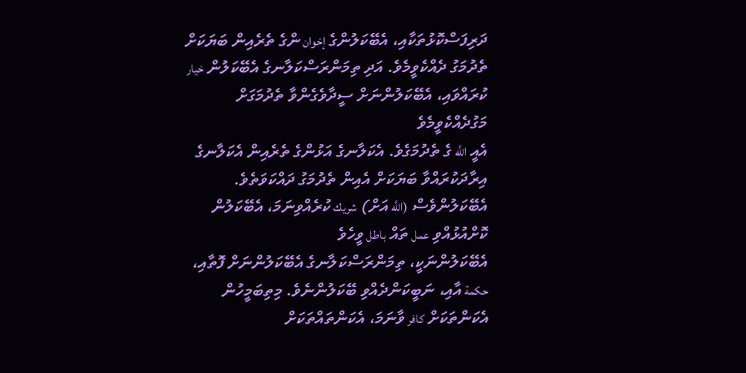ދަރިފަސްކޮޅުތަކާއި، އެބޭކަލުންގެ إخوان ންގެ ތެރެއިން ބަޔަކަށް ތެދުމަގު ދެއްކެވީމެވެ. އަދި ތިމަންރަސްކަލާނގެ އެބޭކަލުން خيار ކުރައްވައި، އެބޭކަލުންނަށް ސީދާވެގެންވާ ތެދުމަގަށް މަގުދެއްކެވީމެވެ
އެއީ اللَّه ގެ ތެދުމަގެވެ. އެކަލާނގެ އަޅުންގެ ތެރެއިން އެކަލާނގެ އިރާދަކުރައްވާ ބަޔަކަށް އެއިން ތެދުމަގު ދައްކަވަތެވެ. އެބޭކަލުންވެސް (اللَّه އަށް) شريك ކުރެއްވިނަމަ، އެބޭކަލުން ކޮށްއުޅުއްވި عمل ތައް باطل ވީހެވެ
އެބޭކަލުންނަކީ، ތިމަންރަސްކަލާނގެ އެބޭކަލުންނަށް ފޮތާއި، حكمة އާއި، ނަބީކަންދެއްވި ބޭކަލުންނެވެ. މިތިބަމީހުން އެކަންތަކަށް كافر ވާނަމަ، އެކަންތައްތަކަށް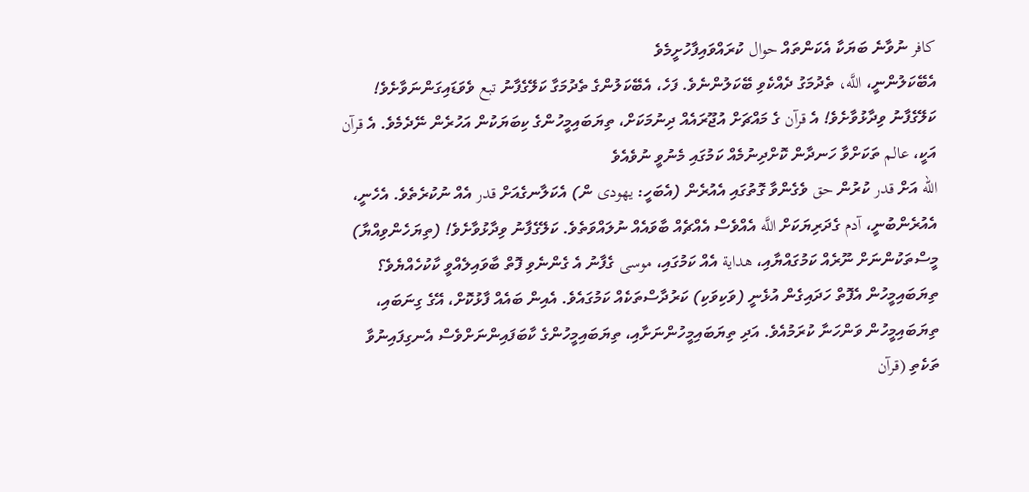كافر ނުވާނެ ބަޔަކާ އެކަންތައް حوال ކުރައްވައިފާހުށީމެވެ
އެބޭކަލުންނީ، اللَّه، ތެދުމަގު ދެއްކެވި ބޭކަލުންނެވެ. ފަހެ، އެބޭކަލުންގެ ތެދުމަގާ ކަލޭގެފާނު تبع ވެވަޑައިގަންނަވާށެވެ! ކަލޭގެފާނު ވިދާޅުވާށެވެ! އެ قرآن ގެ މައްޗަށް އުޖޫރައެއް ދިނުމަކަށް، ތިޔަބައިމީހުންގެ ކިބަޔަކުން އަހުރެން ނޭދެމެވެ. އެ قرآن އަކީ، عالم ތަކަށްވާ ހަނދާން ކޮށްދިނުމެއް ކަމުގައި މެނުވީ ނުވެއެވެ
اللّه އަށް قدر ކުރުން حق ވެގެންވާ ގޮތުގައި އެއުރެން (އެބަހީ: يهودى ން) އެކަލާނގެއަށް قدر އެއް ނުކުރެތެވެ. އެހެނީ، އެއުރެންބުނީ، آدم ގެދަރިޔަކަށް اللَّه އެއްވެސް އެއްޗެއް ބާވައެއް ނުލައްވަތެވެ. ކަލޭގެފާނު ވިދާޅުވާށެވެ! (ތިޔަހެންވިއްޔާ) މީސްތަކުންނަށް ނޫރެއް ކަމުގައްޔާއި، هداية އެއް ކަމުގައި، موسى ގެފާނު އެ ގެންނެވި ފޮތް ބާވައިލެއްވީ ކާކުހެއްޔެވެ؟ ތިޔަބައިމީހުން އެފޮތް ހަދައިގެން އުޅެނީ (ވަކިވަކި) ކަރުދާސްތަކެއް ކަމުގައެވެ. އެއިން ބައެއް ފާޅުކޮށް، އޭގެ ގިނަބައި، ތިޔަބައިމީހުން ވަންހަނާ ކުރަމުއެވެ. އަދި ތިޔަބައިމީހުންނަށާއި، ތިޔަބައިމީހުންގެ ކާބަފައިންނަށްވެސް އެނގިފައިނުވާ ތަކެތި (قرآن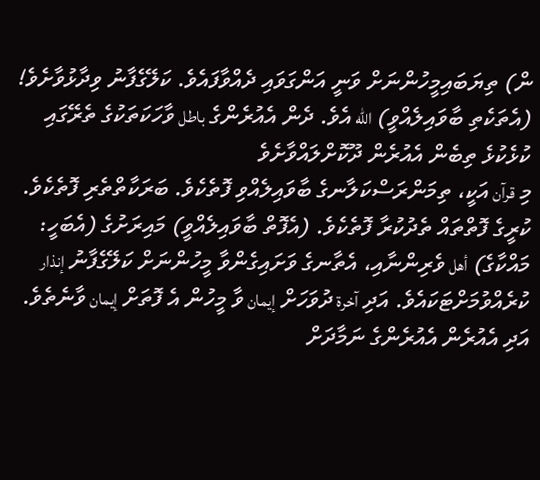ން) ތިޔަބައިމީހުންނަށް ވަނީ އަންގަވައި ދެއްވާފައެވެ. ކަލޭގެފާނު ވިދާޅުވާށެވެ! (އެތަކެތި ބާވައިލެއްވީ) اللّه އެވެ. ދެން އެއުރެންގެ باطل ވާހަކަތަކުގެ ތެރޭގައި ކުޅެކުޅެ ތިބެން އެއުރެން ދޫކޮށްލައްވާށެވެ
މި قرآن އަކީ، ތިމަންރަސްކަލާނގެ ބާވައިލެއްވި ފޮތެކެވެ. ބަރަކާތްތެރި ފޮތެކެވެ. ކުރީގެ ފޮތްތައް ތެދުކުރާ ފޮތެކެވެ. (އެފޮތް ބާވައިލެއްވީ) މައިރަށުގެ (އެބަހީ: މައްކާގެ) أهل ވެރިންނާއި، އެތާނގެ ވަށައިގެންވާ މީހުންނަށް ކަލޭގެފާނު إنذار ކުރެއްވުމަށްޓަކައެވެ. އަދި آخرة ދުވަހަށް إيمان ވާ މީހުން އެ ފޮތަށް إيمان ވާނެތެވެ. އަދި އެއުރެން އެއުރެންގެ ނަމާދަށް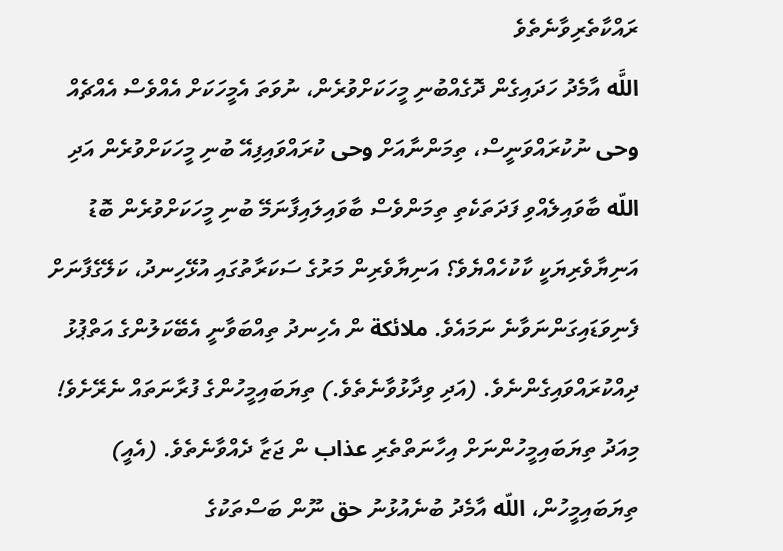ރައްކާތެރިވާނެތެވެ
اللَّه އާމެދު ހަދައިގެން ދޮގެއްބުނި މީހަކަށްވުރެން، ނުވަތަ އެމީހަކަށް އެއްވެސް އެއްޗެއް وحى ނުކުރައްވަނީސް، ތިމަންނާއަށް وحى ކުރައްވައިފިއޭ ބުނި މީހަކަށްވުރެން އަދި اللّه ބާވައިލެއްވި ފަދަތަކެތި ތިމަންވެސް ބާވައިލައިފާނަމޭ ބުނި މީހަކަށްވުރެން ބޮޑު އަނިޔާވެރިޔަކީ ކާކުހެއްޔެވެ؟ އަނިޔާވެރިން މަރުގެ ސަކަރާތުގައި އުޅޭހިނދު، ކަލޭގެފާނަށް ފެނިވަޑައިގަންނަވާނެ ނަމައެވެ. ملائكة ން އެހިނދު ތިއްބަވާނީ އެބޭކަލުންގެ އަތްޕުޅު ދިއްކުރައްވައިގެންނެވެ. (އަދި ވިދާޅުވާނެތެވެ.) ތިޔަބައިމީހުންގެ ފުރާނަތައް ނެރޭށެވެ! މިއަދު ތިޔަބައިމީހުންނަށް އިހާނަތްތެރި عذاب ން ޖަޒާ ދެއްވާނެތެވެ. (އެއީ) ތިޔަބައިމީހުން، اللّه އާމެދު ބުނެއުޅުނު حق ނޫން ބަސްތަކުގެ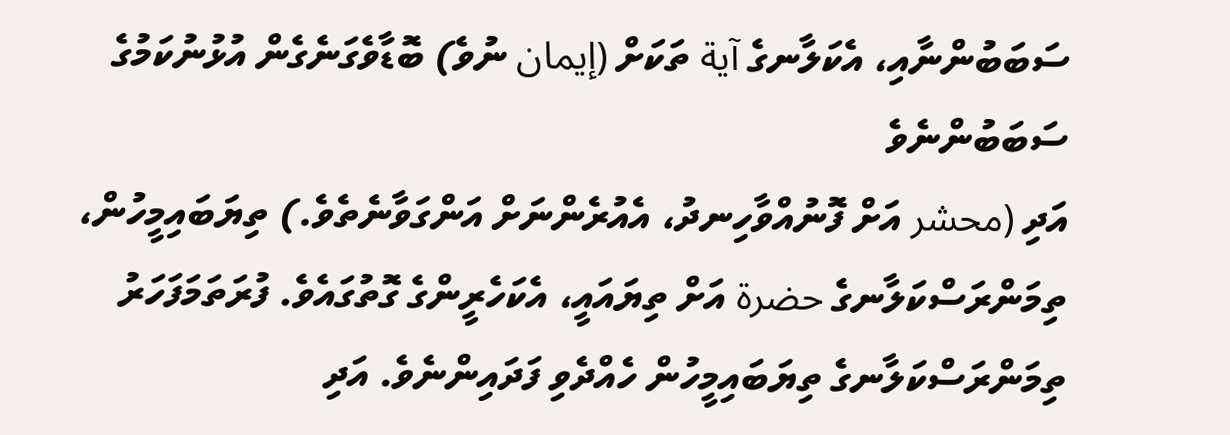ސަބަބުންނާއި، އެކަލާނގެ آية ތަކަށް (إيمان ނުވެ) ބޮޑާވެގަނެގެން އުޅުނުކަމުގެ ސަބަބުންނެވެ
އަދި (محشر އަށް ފޮނުއްވާހިނދު، އެއުރެންނަށް އަންގަވާނެތެވެ.) ތިޔަބައިމީހުން، ތިމަންރަސްކަލާނގެ حضرة އަށް ތިޔައައީ، އެކަހެރީންގެ ގޮތުގައެވެ. ފުރަތަމަފަހަރު ތިމަންރަސްކަލާނގެ ތިޔަބައިމީހުން ހެއްދެވި ފަދައިންނެވެ. އަދި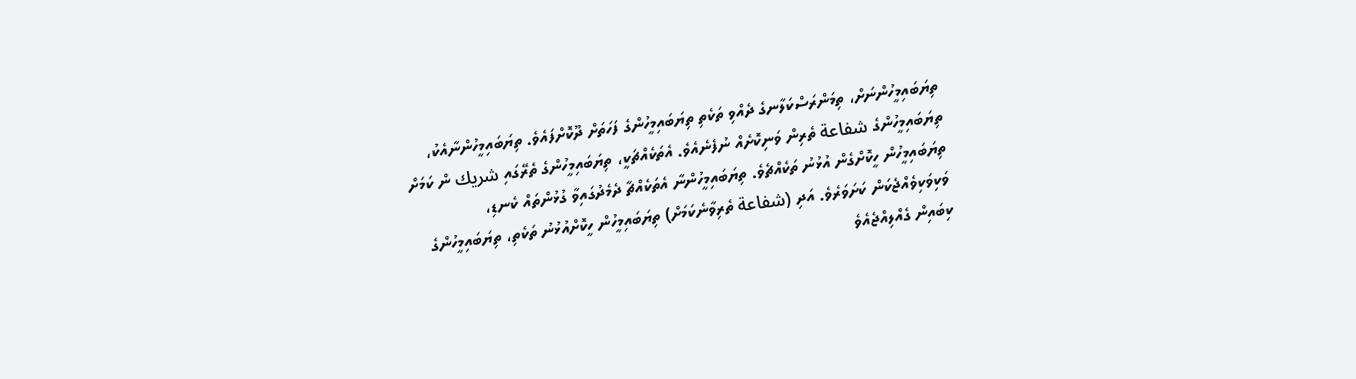ތިޔަބައިމީހުންނަށް، ތިމަންރަސްކަލާނގެ ދެއްވި ތަކެތި ތިޔަބައިމީހުންގެ ފަހަތަށް ދޫކޮށްފައެވެ. ތިޔަބައިމީހުންނާއެކު، ތިޔަބައިމީހުންގެ شفاعة ތެރިން ވަނިކޮށެއް ނުފެނެއެވެ. އެތަކެއްޗަކީ، ތިޔަބައިމީހުންގެ ތެރޭގައި شريك ން ކަމަށް ތިޔަބައިމީހުން ހީކޮށްގެން އުޅުނު ތަކެއްޗެވެ. ތިޔަބައިމީހުންނާ އެތަކެއްޗާ ދެމެދުގައިވާ ގުޅުންތައް ކެނޑި، ވަކިވަކިވެއްޖެކަން ކަށަވަރެވެ. އަދި (شفاعة ތެރިވާނެކަމަށް) ތިޔަބައިމީހުން ހީކޮށްއުޅުނު ތަކެތި، ތިޔަބައިމީހުންގެ ކިބައިން ގެއްލިއްޖެއެވެ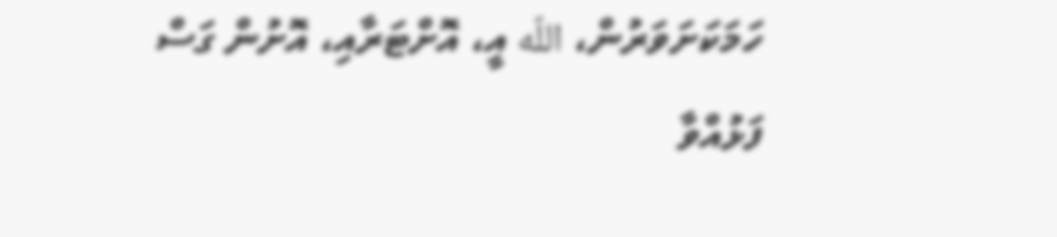ހަމަކަށަވަރުން، اللّه އީ، އޮށްޓަރާއި، އޮށުން ގަސް ފަޅުއްވާ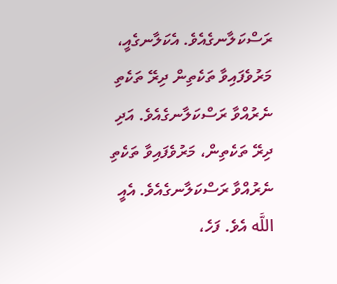ރަސްކަލާނގެއެވެ. އެކަލާނގެއީ، މަރުވެފައިވާ ތަކެތިން ދިރޭ ތަކެތި ނެރުއްވާ ރަސްކަލާނގެއެވެ. އަދި ދިރޭ ތަކެތިން، މަރުވެފައިވާ ތަކެތި ނެރުއްވާ ރަސްކަލާނގެއެވެ. އެއީ اللَّه އެވެ. ފަހެ،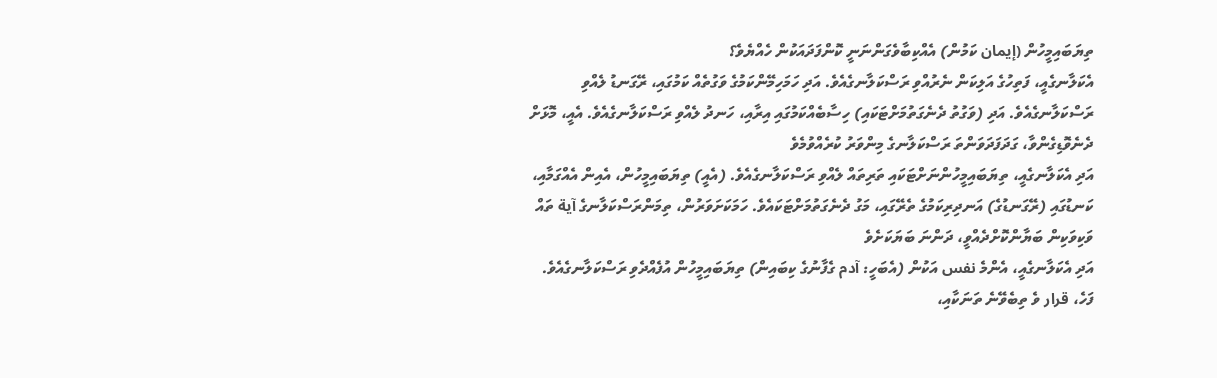ތިޔަބައިމީހުން (إيمان ކަމުން) އެއްކިބާވެގަންނަނީ ކޮންފަދައަކުން ހެއްޔެވެ؟
އެކަލާނގެއީ، ފަތިހުގެ އަލިކަން ނެރުއްވި ރަސްކަލާނގެއެވެ. އަދި ހަމަހިމޭންކަމުގެ ވަގުތެއް ކަމުގައި، ރޭގަނޑު ލެއްވި ރަސްކަލާނގެއެވެ. އަދި (ވަގުތު ދެނެގަތުމަށްޓަކައި) ހިސާބެއްކަމުގައި އިރާއި، ހަނދު ލެއްވި ރަސްކަލާނގެއެވެ. އެއީ، މޮޅަށް ދެނެވޮޑިގެންވާ، ގަދަފަދަވަންތަ ރަސްކަލާނގެ މިންވަރު ކުރެއްވުމެވެ
އަދި އެކަލާނގެއީ، ތިޔަބައިމީހުންނަށްޓަކައި ތަރިތައް ލެއްވި ރަސްކަލާނގެއެވެ. (އެއީ) ތިޔަބައިމީހުން، އެއިން އެއްގަމާއި، ކަނޑުގައި (ރޭގަނޑުގެ) އަނދިރިކަމުގެ ތެރޭގައި، މަގު ދެނެގަތުމަށްޓަކައެވެ. ހަމަކަށަވަރުން، ތިމަންރަސްކަލާނގެ آية ތައް ވަކިވަކިން ބަޔާންކޮށްދެއްވީ، ދަންނަ ބަޔަކަށެވެ
އަދި އެކަލާނގެއީ، އެންމެ نفس އަކުން (އެބަހީ: آدم ގެފާނުގެ ކިބައިން) ތިޔަބައިމީހުން އުފެއްދެވި ރަސްކަލާނގެއެވެ. ފަހެ، قرار ވެ ތިބެވޭނެ ތަނަކާއި،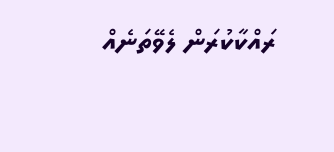ރައްކާކުރަން ލެވޭތަނެއް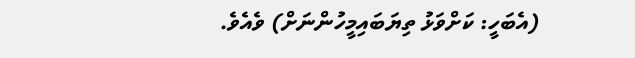(އެބަހީ: ކަށްވަޅު ތިޔަބައިމީހުންނަށް) ވެއެވެ.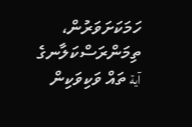ހަމަކަށަވަރުން، ތިމަންރަސްކަލާނގެ آية ތައް ވަކިވަކިން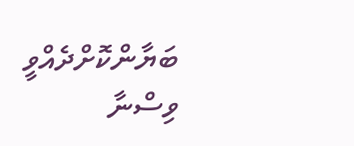ބަޔާންކޮށްދެއްވީ ވިސްނާ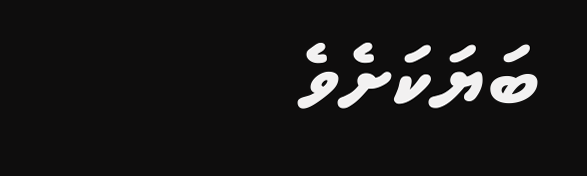ބަޔަކަށެވެ